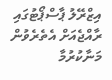އިޒްރޭލު ޕާސްޕޯޓުގައި ރާއްޖެއަށް އެތެރެވުން މަނާކުރުމާ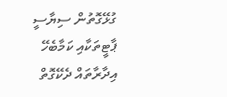ގުޅޭގޮތުން ސިޔާސީ ޕާޓީތަކާއި ކަމާބެހޭ އިދާރާތައް ދެކޭގޮތް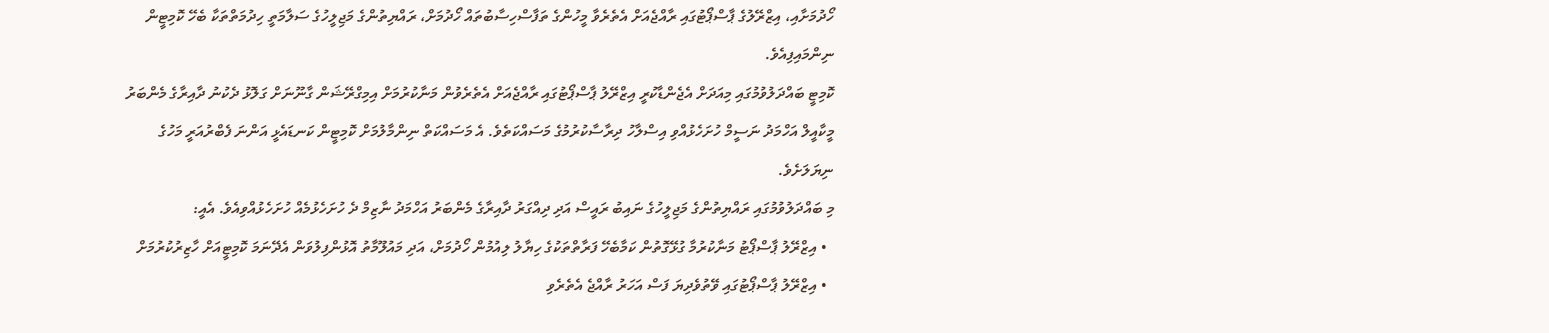ހޯދުމަށާއި، އިޒްރޭލުގެ ޕާސްޕޯޓުގައި ރާއްޖެއަށް އެތެރެވާ މީހުންގެ ތަފާސްހިސާބުތައް ހޯދުމަށް، ރައްޔިތުންގެ މަޖިލީހުގެ ސަލާމަތީ ހިދުމަތްތަކާ ބެހޭ ކޮމިޓީން ނިންމައިފިއެވެ.
ކޮމިޓީ ބައްދަލުވުމުގައި މިއަދަށް އެޖެންޑާކުރީ އިޒްރޭލު ޕާސްޕޯޓުގައި ރާއްޖެއަށް އެތެރެވުން މަނާކުރުމަށް އިމިގްރޭޝަން ގާނޫނަށް ގަލޮޅު ދެކުނު ދާއިރާގެ މެންބަރު މީކާއީލް އަހްމަދު ނަސީމް ހުށަހެޅުއްވި އިސްލާހު ދިރާސާކުރުމުގެ މަސައްކަތެވެ. އެ މަސައްކަތް ނިންމާލުމަށް ކޮމިޓީން ކަނޑައެޅީ އަންނަ ފެބްރުއަރީ މަހުގެ ނިޔަލަށެވެ.
މި ބައްދަލުވުމުގައި ރައްޔިތުންގެ މަޖިލީހުގެ ނައިބު ރައީސް އަދި ދިއްގަރު ދާއިރާގެ މެންބަރު އަހްމަދު ނާޒިމް ދެ ހުށަހެޅުމެއް ހުށަހެޅުއްވިއެވެ. އެއީ:
  • އިޒްރޭލު ޕާސްޕޯޓު މަނާކުރުމާ ގުޅޭގޮތުން ކަމާބެހޭ ފަރާތްތަކުގެ ހިޔާލު ލިއުމުން ހޯދުމަށް، އަދި މައުލޫމާތު އޮޅުންފިލުވަން އެދޭނަމަ ކޮމިޓީއަށް ހާޒިރުކުރުމަށް
  • އިޒްރޭލު ޕާސްޕޯޓުގައި ވޭތުވެދިޔަ ފަސް އަހަރު ރާއްޖެ އެތެރެވި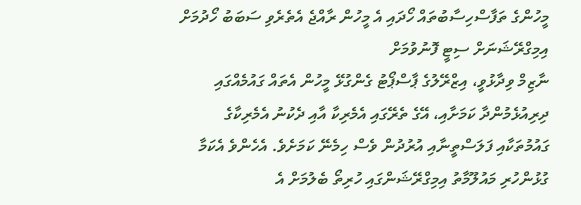މީހުންގެ ތަފާސްހިސާބުތައް ހޯދައި އެ މީހުން ރާއްޖެ އެތެރެވި ސަބަބު ހޯދުމަށް އިމިގްރޭޝަނަށް ސިޓީ ފޮނުވުމަށް
ނާޒިމް ވިދާޅުވީ، އިޒްރޭލުގެ ޕާސްޕޯޓު ގެންގުޅޭ މީހުން އެތައް ގައުމެއްގައި ދިރިއުޅެމުންދާ ކަމަށާއި، އޭގެ ތެރޭގައި އެމެރިކާ އާއި ދެކުނު އެމެރިކާގެ ގައުމުތަކާއި ފަލަސްތީނާއި އުރުދުން ވެސް ހިމެނޭ ކަމަށެވެ. އެހެންވެ އެކަމާ ގުޅުންހުރި މައުލޫމާތު އިމިގްރޭޝަންގައި ހުރިތޯ ބެލުމަށް އެ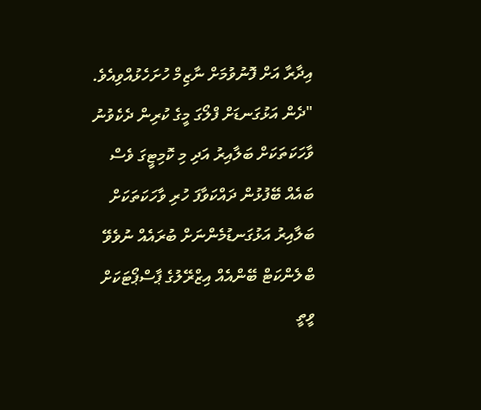އިދާރާ އަށް ފޮނުވުމަށް ނާޒިމް ހުށަހެޅުއްވިއެވެ.
"ދެން އަޅުގަނޑަށް ފްލޯގަ މީގެ ކުރިން ދެކެވުނު ވާހަކަތަކަށް ބަލާއިރު އަދި މި ކޮމިޓީގަ ވެސް ބައެއް ބޭފުޅުން ދައްކަވާފަ ހުރި ވާހަކަތަކަށް ބަލާއިރު އަޅުގަނޑުމެންނަށް ބުރައެއް ނުވެވޭ ބްލެންކަޓް ބޭންއެއް އިޒްރޭލުގެ ޕާސްޕޯޓަކަށް ވީތީ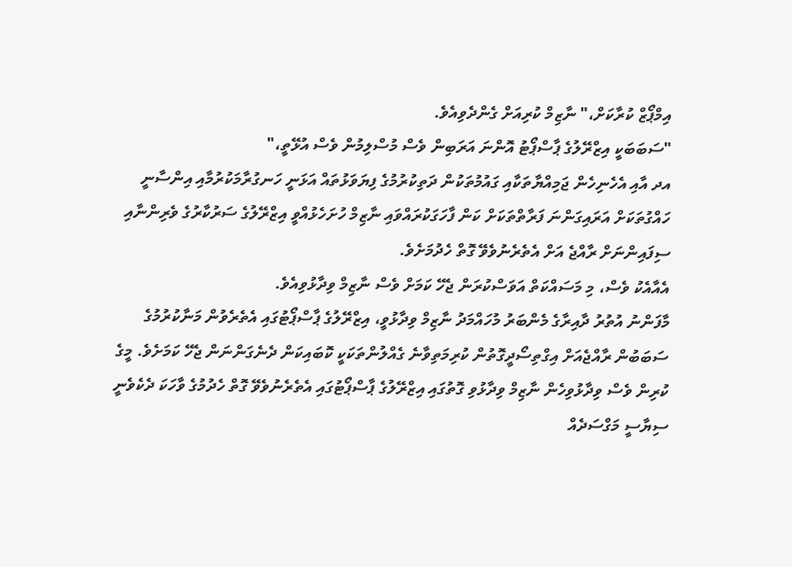އިމްޕޯޒް ކުރާކަށް،" ނާޒިމް ކުރިއަށް ގެންދެވިއެވެ.
"ސަބަބަކީ އިޒްރޭލުގެ ޕާސްޕޯޓު އޮންނަ އަރަބިން ވެސް މުސްލިމުން ވެސް އުޅޭތީ،"
އދ އާއި އެހެނިހެން ޖަމިއްޔާތަކާއި ގައުމުތަކުން ދަތިކުރުމުގެ ފިޔަވަޅުތައް އަޅަނީ ހަނގުރާމަކުރުމާއި އިންސާނީ ހައްގުތަކަށް އަރައިގަންނަ ފަރާތްތަކަށް ކަން ފާހަގަކުރައްވައި ނާޒިމް ހުށަހެޅުއްވީ އިޒްރޭލުގެ ސަރުކާރުގެ ވެރިންނާއި ސިފައިންނަށް ރާއްޖެ އަށް އެތެރެނުވެވޭ ގޮތް ހެދުމަށެވެ.
އެއާއެކު ވެސް، މި މަސައްކަތް އަވަސްކުރަން ޖެހޭ ކަމަށް ވެސް ނާޒިމް ވިދާޅުވިއެވެ.
މާފަންނު އުތުރު ދާއިރާގެ މެންބަރު މުހައްމަދު ނާޒިމް ވިދާޅުވީ، އިޒްރޭލުގެ ޕާސްޕޯޓުގައި އެތެރެވުން މަނާކުރުމުގެ ސަބަބުން ރާއްޖެއަށް އިގްތިސޯދީގޮތުން ކުރިމަތިވާނެ ގެއްލުންތަކަކީ ކޮބައިކަން ދެނެގަންނަން ޖެހޭ ކަމަށެވެ. މީގެ ކުރިން ވެސް ވިދާޅުވިހެން ނާޒިމް ވިދާޅުވި ގޮތުގައި އިޒްރޭލުގެ ޕާސްޕޯޓުގައި އެތެރެނުވެވޭ ގޮތް ހެދުމުގެ ވާހަކަ ދެކެވެނީ ސިޔާސީ މަގްސަދެއް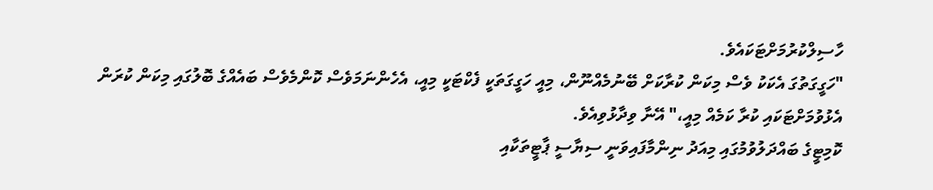ހާސިލްކުރުމަށްޓަކައެވެ.
"ހަގީގަތުގަ އެކަކު ވެސް މިކަން ކުރާކަށް ބޭނުމެއްނޫން، މިއީ ހަގީގަތަކީ ފެކްޓަކީ މިއީ، އެހެންނަމަވެސް ކޮންމެވެސް ބައެއްގެ ބޮލުގައި މިކަން ކުރަން އެޅުވުމަށްޓަކައި ކުރާ ކަމެއް މިއީ،" އޭނާ ވިދާޅުވިއެވެ.
ކޮމިޓީގެ ބައްދަލުވުމުގައި މިއަދު ނިންމާފައިވަނީ ސިޔާސީ ޕާޓީތަކާއި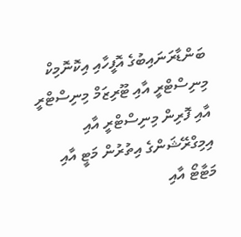ބަންޑާރަނައިބުގެ އޮފީހާއި އިކޮނޮމިކް މިނިސްޓްރީ އާއި ޓޫރިޒަމް މިނިސްޓްރީ އާއި ފޮރިން މިނިސްޓްރީ އާއި އިމިގްރޭޝަންގެ އިތުރުން މަޓީ އާއި މަޓާޓޯ އާއި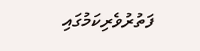ފަތުރުވެރިކަމުގައި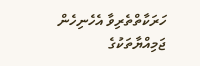ހަރަކާތްތެރިވާ އެހެނިހެން ޖަމިއްޔާތަކުގެ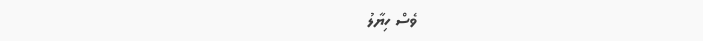ވެސް ހިޔާލު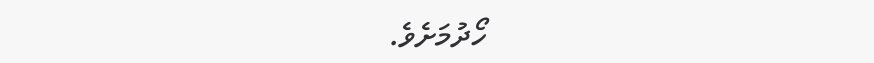ހޯދުމަށެވެ.